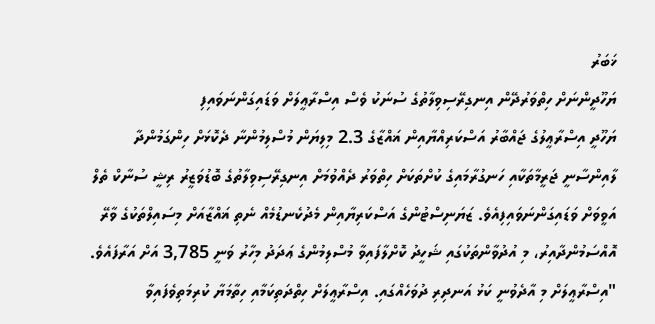ޚަބަރު
ޔަހޫދީންނަށް ހިތްވަރުދޭން އިނގިރޭސިވިލާތުގެ ސުނަކު ވެސް އިސްރާޢީލަށް ވަޑައިގަންނަވައިފި
ޔަހޫދީ އިސްރާޢީލުގެ ޖައްބާރު އަސްކަރިއްޔާއިން ޣައްޒާގެ 2.3 މިލިޔަން މުސްލިމުންނާ ދެކޮޅަށް ހިންގަމުންދާ ލާއިންސާނީ ޖަރީމާތަކާއި ހަނގުރާމައިގެ ކުށްތަކަށް ހިތްވަރު ދެއްވުމަށް އިނގިރޭސިވިލާތުގެ ބޮޑުވަޒީރު ރިޝީ ސުނާކް ތެލް އަވީވަށް ވަޑައިގަންނަވައިފިއެވެ. ޒަޔަނިސްޓުންގެ އަސްކަރިޔާއިން މެދުކެނޑުމެއް ނެތި ޣައްޒާއަށް މިސައިލްތަކުގެ ވާރޭ އޮއްސަމުންދާއިރު، މި އުދުވާންތަކުގައި ޝަހީދު ކޮށްލާފައިވާ މުސްލިމުންގެ ޢަދަދު މިހާރު ވަނީ 3,785 އަށް އަރާފައެވެ.
"އިސްރާޢީލަށް މި އާދެވުނީ ކަޅު އަނދިރި ދުވަހެއްގައި. އިސްރާޢީލަށް ހިތްދަތިކަމާއި ހިތާމަޔާ ކުރިމަތިވެފައިވާ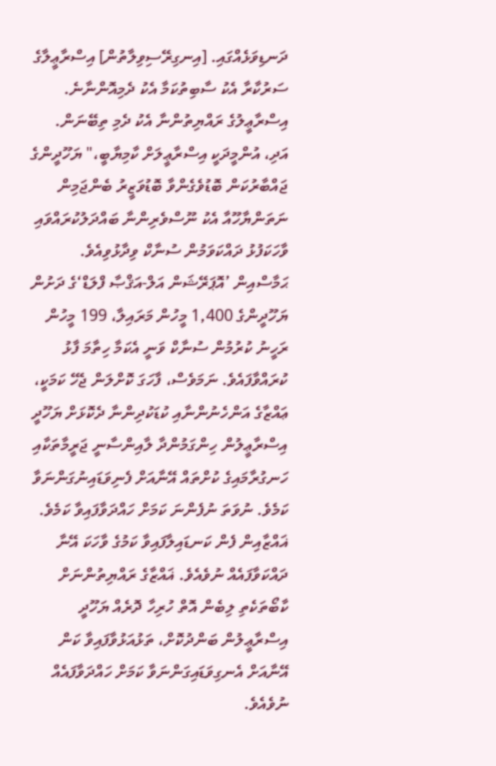ދަނޑިވަޅެއްގައި. [އިނގިރޭސިވިލާތުން] އިސްރާޢީލާގެ ސަރުކާރާ އެކު ސާބިތުކަމާ އެކު ދެމިއޮންނާނެ. އިސްރާޢީލުގެ ރައްޔިތުންނާ އެކު ދެމި ތިބޭނަން. އަދި، އުންމީދަކީ އިސްރާޢީލަށް ކާމިޔާބީ،" ޔަހޫދީންގެ ޖައްބާރުކަން ބޮޑުވެގެންވާ ބޮޑުވަޒީރު ބެންޖަމިން ނަތަންޔާހޫއާ އެކު ނޫސްވެރިންނާ ބައްދަލުކުރައްވައި ވާހަކަފުޅު ދައްކަވަމުން ސުނާކް ވިދާޅުވިއެވެ.
ޙަމާސްއިން ’އޮޕަރޭޝަން އަލް-އަޤްޞާ ފްލަޑް‘ގެ ދަށުން ޔަހޫދީންގެ 1,400 މީހުން މަރައިލާ، 199 މީހުން ރަހީނު ކުރުމުން ސުނާކް ވަނީ އެކަމާ ހިތާމަ ފާޅު ކުރައްވާފައެވެ. ނަމަވެސް، ފާހަގަ ކޮށްލަން ޖެހޭ ކަމަކީ، ޢައްޒާގެ އަންހެނުންނާއި ކުޑަކުދިންނާ ދެކޮޅަށް ޔަހޫދީ އިސްރާޢީލުން ހިންގަމުންދާ ލާއިންސާނީ ޖަރީމާތަކާއި ހަނގުރާމައިގެ ކުށްތައް އޭނާއަށް ފެނިވަޑައިނުގަންނަވާ ކަމެވެ. ނުވަތަ ނުފެންނަ ކަމަށް ހައްދަވާފައިވާ ކަމެވެ.
ޣައްޒާއިން ފެން ކަނޑައިލާފައިވާ ކަމުގެ ވާހަކަ އޭނާ ދައްކަވާފައެއް ނުވެއެވެ. ޣައްޒާގެ ރައްޔިތުންނަށް ކާބޯތަކެތި ލިބެން އޮތް ހުރިހާ ދޮރެއް ޔަހޫދީ އިސްރާޢީލުން ބަންދުކޮށް، ތަޅުއަޅުވާފައިވާ ކަން އޭނާއަށް އެނގިވަޑައިގަންނަވާ ކަމަށް ހައްދަވާފައެއް ނުވެއެވެ.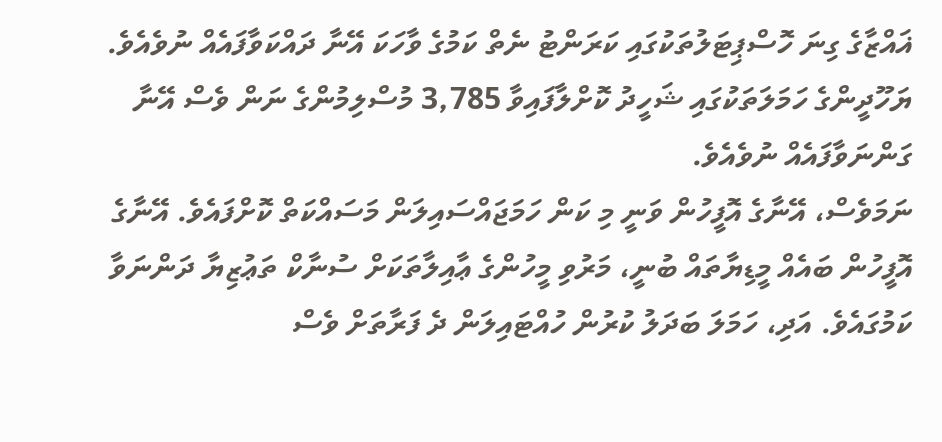ޣައްޒާގެ ގިނަ ހޮސްޕިޓަލުތަކުގައި ކަރަންޓު ނެތް ކަމުގެ ވާހަކަ އޭނާ ދައްކަވާފައެއް ނުވެއެވެ. ޔަހޫދީންގެ ހަމަލަތަކުގައި ޝަހީދު ކޮށްލާފައިވާ 3,785 މުސްލިމުންގެ ނަން ވެސް އޭނާ ގަންނަވާފައެއް ނުވެއެވެ.
ނަމަވެސް، އޭނާގެ އޮފީހުން ވަނީ މި ކަން ހަމަޖައްސައިލަން މަސައްކަތް ކޮށްފައެވެ. އޭނާގެ އޮފީހުން ބައެއް މީޑިޔާތައް ބުނީ، މަރުވި މީހުންގެ ޢާއިލާތަކަށް ސުނާކް ތަޢުޒިޔާ ދަންނަވާ ކަމުގައެވެ. އަދި، ހަމަލަ ބަދަލު ކުރުން ހުއްޓައިލަން ދެ ފަރާތަށް ވެސް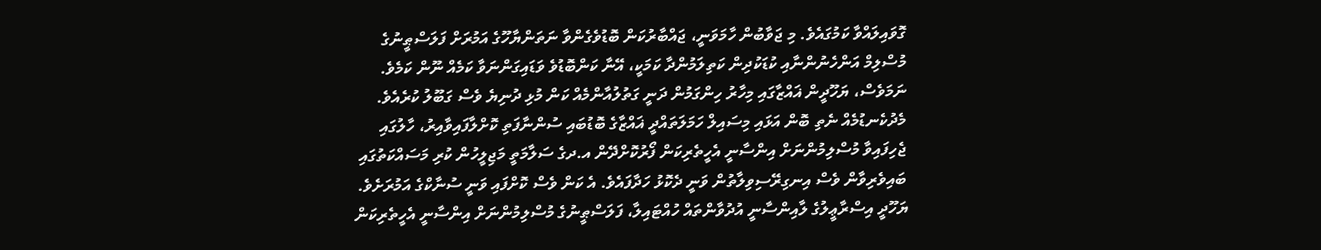ގޮވައިލައްވާ ކަމުގައެވެ. މި ޖަވާބުން ހާމަވަނީ، ޖައްބާރުކަން ބޮޑުވެގެންވާ ނަތަންޔާހޫގެ އަމުރަށް ފަލަސްޠީނުގެ މުސްލިމް އަންހެނުންނާއި ކުޑަކުދިން ކަތިލަމުންދާ ކަމަކީ، އޭނާ ކަންބޮޑުވެ ވަޑައިގަންނަވާ ކަމެއް ނޫން ކަމެވެ. ނަމަވެސް، ޔަހޫދީން ޣައްޒާގައި މިހާރު ހިންގަމުން ދަނީ ގަތުލުއާންމެއް ކަން މުޅި ދުނިޔެ ވެސް ގަބޫލު ކުރެއެވެ.
މެދުކެނޑުމެއް ނެތި ބޮން އަޅައި މިސައިލް ހަމަލަތައްދީ ޣައްޒާގެ ބޮޑުބައި ސުންނާފަތި ކޮށްލާފައިވާއިރު، ހާލުގައި ޖެހިފައިވާ މުސްލިމުންނަށް އިންސާނީ އެހީތެރިކަން ފޯރުކޮށްދޭން އ.ދގެ ސަލާމަތީ މަޖިލީހުން ކުރި މަސައްކަތުގައި ބައިވެރިވާން ވެސް އިނގިރޭސިވިލާތުން ވަނީ ދެކޮޅު ހަދާފައެވެ. އެ ކަން ވެސް ކޮށްފައި ވަނީ ސުނާކްގެ އަމުރަށެވެ. ޔަހޫދީ އިސްރާޢީލުގެ ލާއިންސާނީ އުދުވާންތައް ހުއްޓައިލާ، ފަލަސްޠީނުގެ މުސްލިމުންނަށް އިންސާނީ އެހީތެރިކަން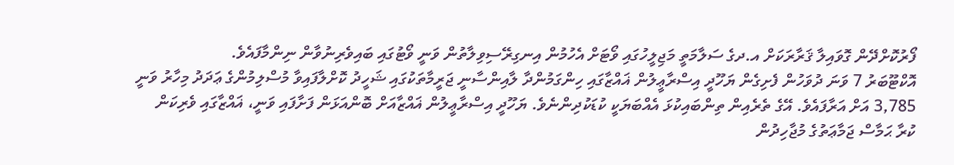ފޯރުކޮށްދޭން ގޮވައިލާ ޤަރާރަކަށް އ.ދގެ ސަލާމަތީ މަޖިލީހުގައި ވޯޓަށް އެހުމުން އިނގިރޭސިވިލާތުން ވަނީ ވޯޓުގައި ބައިވެރިނުވާން ނިންމާފައެވެ.
އޮކްޓޫބަރު 7 ވަނަ ދުވަހުން ފެށިގެން ޔަހޫދީ އިސްރާޢީލުން ޣައްޒާގައި ހިންގަމުންދާ ލާއިންސާނީ ޖަރީމާތަކުގައި ޝަހީދު ކޮށްލާފައިވާ މުސްލިމުންގެ ޢަދަދު މިހާރު ވަނީ 3,785 އަށް އަރާފައެވެ. އޭގެ ތެރެއިން ތިންބައިކުޅަ އެއްބަޔަކީ ކުޑަކުދިންނެވެ. ޔަހޫދީ އިސްރާޢީލުން ޣައްޒާއަށް ބޮންއަޅަން ފަށާފައި ވަނީ، ޣައްޒާގައި ވެރިކަން ކުރާ ޙަމާސް ޖަމާޢަތުގެ މުޖާހިދުން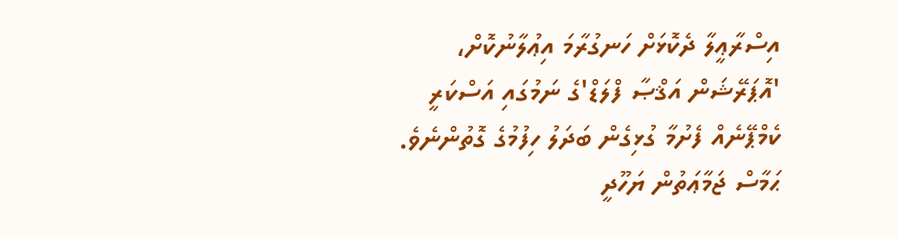އިސްރާޢީލާ ދެކޮޅަށް ހަނގުރާމަ އިޢުލާނުކޮށް، 'އޮޕަރޭޝަން އަޤްޞާ ފްލަޑް'ގެ ނަމުގައި އަސްކަރީ ކެމްޕޭނެއް ފެށުމާ ގުޅިގެން ބަދަލު ހިފުމުގެ ގޮތުންނެވެ.
ޙަމާސް ޖަމާޢަތުން ޔަހޫދީ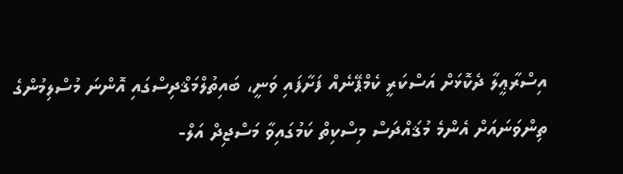އިސްރާޢީލާ ދެކޮޅަށް އަސްކަރީ ކެމްޕޭނެއް ފަށާފައި ވަނީ، ބައިތުލްމަޤްދިސްގައި އޮންނަ މުސްލިމުންގެ ތިންވަނައަށް އެންމެ މުޤައްދަސް މިސްކިތް ކަމުގައިވާ މަސްޖިދް އަލް-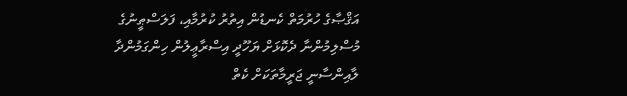އަޤްޞާގެ ހުރުމަތް ކެނޑުން އިތުރު ކުރުމާއި، ފަލަސްޠީނުގެ މުސްލިމުންނާ ދެކޮޅަށް ޔަހޫދީ އިސްރާޢީލުން ހިންގަމުންދާ ލާއިންސާނީ ޖަރީމާތަކަށް ކެތް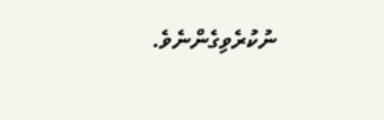ނުކުރެވިގެންނެވެ.